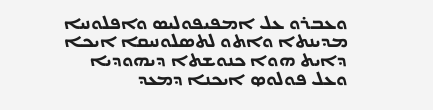ܘܥܒܪܘ ܥܠ ܐܡܦܝܦܘܠܝܤ ܘܐܦܠܘܢܝܐ ܡܕܝܢܬܐ ܘܐܬܘ ܠܬܤܠܘܢܝܩܐ ܐܝܟܐ ܕܐܝܬ ܗܘܐ ܟܢܘܫܬܐ ܕܝܗܘܕܝܐ
ܘܥܠ ܦܘܠܘܤ ܐܝܟܢܐ ܕܡܥܕ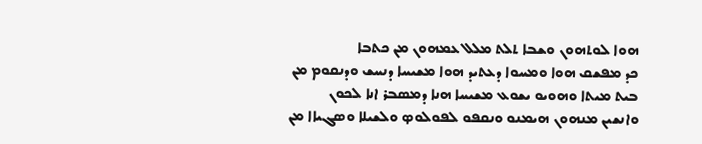ܗܘܐ ܠܘܬܗܘܢ ܘܫܒܐ ܬܠܬ ܡܠܠ ܥܡܗܘܢ ܡܢ ܟܬܒܐ
ܟܕ ܡܦܫܩ ܗܘܐ ܘܡܚܘܐ ܕܥܬܝܕ ܗܘܐ ܡܫܝܚܐ ܕܢܚܫ ܘܕܢܩܘܡ ܡܢ ܒܝܬ ܡܝܬܐ ܘܗܘܝܘ ܝܫܘܥ ܡܫܝܚܐ ܗܢܐ ܕܡܤܒܪ ܐܢܐ ܠܟܘܢ
ܘܐܢܫܝܢ ܡܢܗܘܢ ܗܝܡܢܘ ܘܢܩܦܘ ܠܦܘܠܘܤ ܘܠܫܝܠܐ ܘܤܓܝܐܐ ܡܢ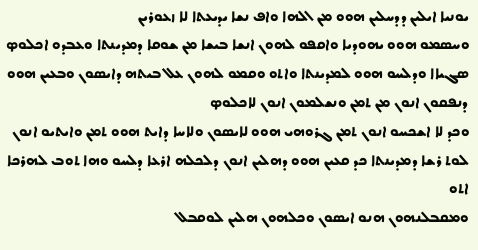ܝܘܢܝܐ ܐܝܠܝܢ ܕܕܚܠܝܢ ܗܘܘ ܡܢ ܐܠܗܐ ܘܐܦ ܢܫܐ ܝܕܝܥܬܐ ܠܐ ܙܥܘܪܝܢ
ܘܚܤܡܘ ܗܘܘ ܝܗܘܕܝܐ ܘܐܩܦܘ ܠܗܘܢ ܐܢܫܐ ܒܝܫܐ ܡܢ ܫܘܩܐ ܕܡܕܝܢܬܐ ܘܥܒܕܘ ܐܟܠܘܤ ܤܓܝܐܐ ܘܕܠܚܘ ܗܘܘ ܠܡܕܝܢܬܐ ܘܐܬܘ ܘܩܡܘ ܠܗܘܢ ܥܠ ܒܝܬܗ ܕܐܝܤܘܢ ܘܒܥܝܢ ܗܘܘ ܕܢܦܩܘܢ ܐܢܘܢ ܡܢ ܬܡܢ ܘܢܫܠܡܘܢ ܐܢܘܢ ܠܐܟܠܘܤ
ܘܟܕ ܠܐ ܐܫܟܚܘ ܐܢܘܢ ܬܡܢ ܓܪܘܗܝ ܗܘܘ ܠܐܝܤܘܢ ܘܠܐܚܐ ܕܐܝܬ ܗܘܘ ܬܡܢ ܘܐܝܬܝܘ ܐܢܘܢ ܠܘܬ ܪܫܐ ܕܡܕܝܢܬܐ ܟܕ ܩܥܝܢ ܗܘܘ ܕܗܠܝܢ ܐܢܘܢ ܕܠܟܠܗ ܐܪܥܐ ܕܠܚܘ ܘܗܐ ܬܘܒ ܠܗܪܟܐ ܐܬܘ
ܘܡܩܒܠܢܗܘܢ ܗܢܘ ܐܝܤܘܢ ܘܟܠܗܘܢ ܗܠܝܢ ܠܘܩܒܠ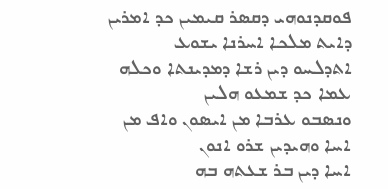ܦܘܩܕܢܘܗܝ ܕܩܤܪ ܩܝܡܝܢ ܟܕ ܐܡܪܝܢ ܕܐܝܬ ܡܠܟܐ ܐܚܪܢܐ ܝܫܘܥ
ܐܬܕܠܚܘ ܕܝܢ ܪܫܐ ܕܡܕܝܢܬܐ ܘܟܠܗ ܥܡܐ ܟܕ ܫܡܥܘ ܗܠܝܢ
ܘܢܤܒܘ ܥܪܒܐ ܡܢ ܐܝܤܘܢ ܘܐܦ ܡܢ ܐܚܐ ܘܗܝܕܝܢ ܫܪܘ ܐܢܘܢ
ܐܚܐ ܕܝܢ ܒܪ ܫܥܬܗ ܒܗ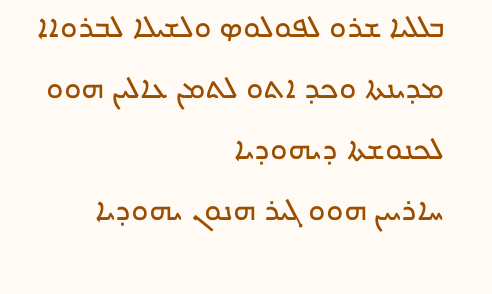ܒܠܠܝܐ ܫܪܘ ܠܦܘܠܘܤ ܘܠܫܝܠܐ ܠܒܪܘܐܐ ܡܕܝܢܬܐ ܘܟܕ ܐܬܘ ܠܬܡܢ ܥܐܠܝܢ ܗܘܘ ܠܟܢܘܫܬܐ ܕܝܗܘܕܝܐ
ܚܐܪܝܝܢ ܗܘܘ ܓܝܪ ܗܢܘܢ ܝܗܘܕܝܐ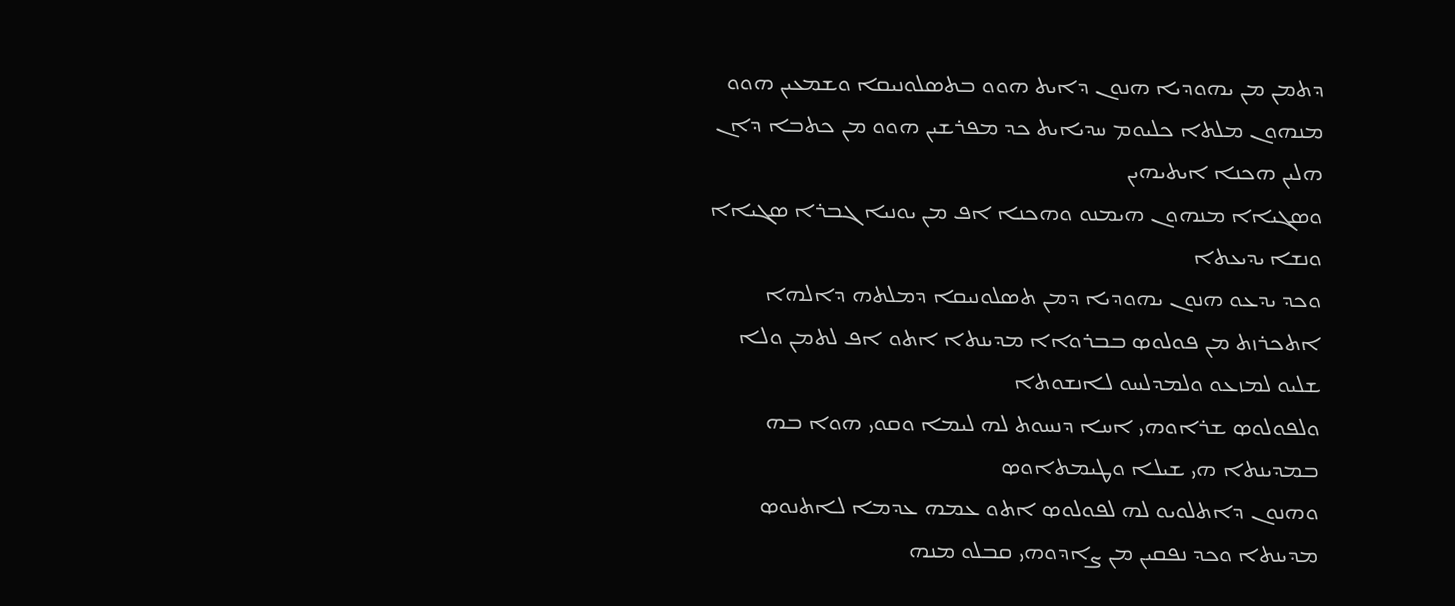ܕܬܡܢ ܡܢ ܝܗܘܕܝܐ ܗܢܘܢ ܕܐܝܬ ܗܘܘ ܒܬܤܠܘܢܝܩܐ ܘܫܡܥܝܢ ܗܘܘ ܡܢܗܘܢ ܡܠܬܐ ܟܠܝܘܡ ܚܕܝܐܝܬ ܟܕ ܡܦܪܫܝܢ ܗܘܘ ܡܢ ܟܬܒܐ ܕܐܢ ܗܠܝܢ ܗܟܢܐ ܐܝܬܝܗܝܢ
ܘܤܓܝܐܐ ܡܢܗܘܢ ܗܝܡܢܘ ܘܗܟܢܐ ܐܦ ܡܢ ܝܘܢܝܐ ܓܒܪܐ ܤܓܝܐܐ ܘܢܫܐ ܝܕܝܥܬܐ
ܘܟܕ ܝܕܥܘ ܗܢܘܢ ܝܗܘܕܝܐ ܕܡܢ ܬܤܠܘܢܝܩܐ ܕܡܠܬܗ ܕܐܠܗܐ ܐܬܟܪܙܬ ܡܢ ܦܘܠܘܤ ܒܒܪܘܐܐ ܡܕܝܢܬܐ ܐܬܘ ܐܦ ܠܬܡܢ ܘܠܐ ܫܠܝܘ ܠܡܙܥܘ ܘܠܡܕܠܚܘ ܠܐܢܫܘܬܐ
ܘܠܦܘܠܘܤ ܫܪܐܘܗܝ ܐܚܐ ܕܢܚܘܬ ܠܗ ܠܝܡܐ ܘܩܘܝ ܗܘܐ ܒܗ ܒܡܕܝܢܬܐ ܗܝ ܫܝܠܐ ܘܛܝܡܬܐܘܤ
ܘܗܢܘܢ ܕܐܬܠܘܝܘ ܠܗ ܠܦܘܠܘܤ ܐܬܘ ܥܡܗ ܥܕܡܐ ܠܐܬܢܘܤ ܡܕܝܢܬܐ ܘܟܕ ܢܦܩܝܢ ܡܢ ܨܐܕܘܗܝ ܩܒܠܘ ܡܢܗ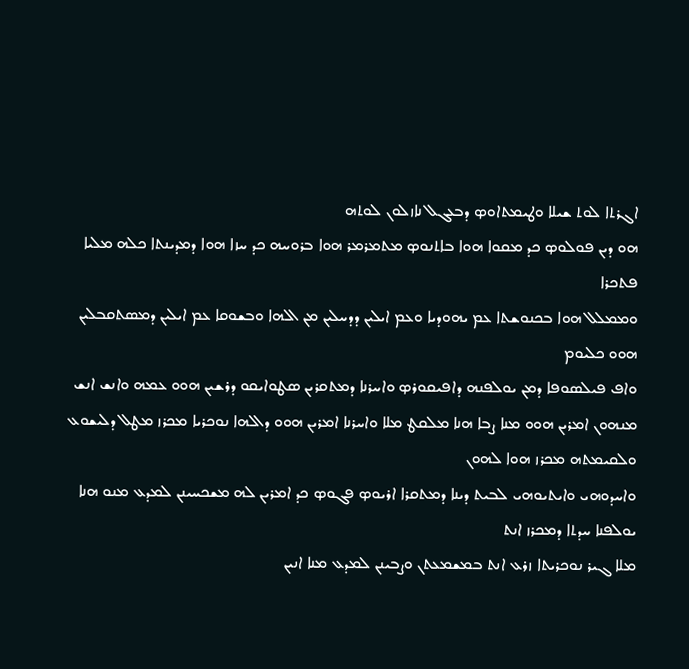ܐܓܪܬܐ ܠܘܬ ܫܝܠܐ ܘܛܝܡܬܐܘܤ ܕܒܥܓܠ ܢܐܙܠܘܢ ܠܘܬܗ
ܗܘ ܕܝܢ ܦܘܠܘܤ ܟܕ ܡܩܘܐ ܗܘܐ ܒܐܬܢܘܤ ܡܬܡܪܡܪ ܗܘܐ ܒܪܘܚܗ ܟܕ ܚܙܐ ܗܘܐ ܕܡܕܝܢܬܐ ܟܠܗ ܡܠܝܐ ܦܬܟܪܐ
ܘܡܡܠܠ ܗܘܐ ܒܟܢܘܫܬܐ ܥܡ ܝܗܘܕܝܐ ܘܥܡ ܐܝܠܝܢ ܕܕܚܠܝܢ ܡܢ ܐܠܗܐ ܘܒܫܘܩܐ ܥܡ ܐܝܠܝܢ ܕܡܤܬܩܒܠܝܢ ܗܘܘ ܟܠܝܘܡ
ܘܐܦ ܦܝܠܤܘܦܐ ܕܡܢ ܝܘܠܦܢܗ ܕܐܦܝܩܘܪܤ ܘܐܚܪܢܐ ܕܡܬܩܪܝܢ ܤܛܘܐܝܩܘ ܕܪܫܝܢ ܗܘܘ ܥܡܗ ܘܐܢܫ ܐܢܫ ܡܢܗܘܢ ܐܡܪܝܢ ܗܘܘ ܡܢܐ ܨܒܐ ܗܢܐ ܡܠܩܛ ܡܠܐ ܘܐܚܪܢܐ ܐܡܪܝܢ ܗܘܘ ܕܐܠܗܐ ܢܘܟܪܝܐ ܡܟܪܙ ܡܛܠ ܕܠܝܫܘܥ ܘܠܩܝܡܬܗ ܡܟܪܙ ܗܘܐ ܠܗܘܢ
ܘܐܚܕܘܗܝ ܘܐܝܬܝܘܗܝ ܠܒܝܬ ܕܝܢܐ ܕܡܬܩܪܐ ܐܪܝܘܤ ܦܓܘܤ ܟܕ ܐܡܪܝܢ ܠܗ ܡܫܟܚܝܢܢ ܠܡܕܥ ܡܢܘ ܗܢܐ ܝܘܠܦܢܐ ܚܕܬܐ ܕܡܟܪܙ ܐܢܬ
ܡܠܐ ܓܝܪ ܢܘܟܪܝܬܐ ܙܪܥ ܐܢܬ ܒܡܫܡܥܬܢ ܘܨܒܝܢܢ ܠܡܕܥ ܡܢܐ ܐܢܝܢ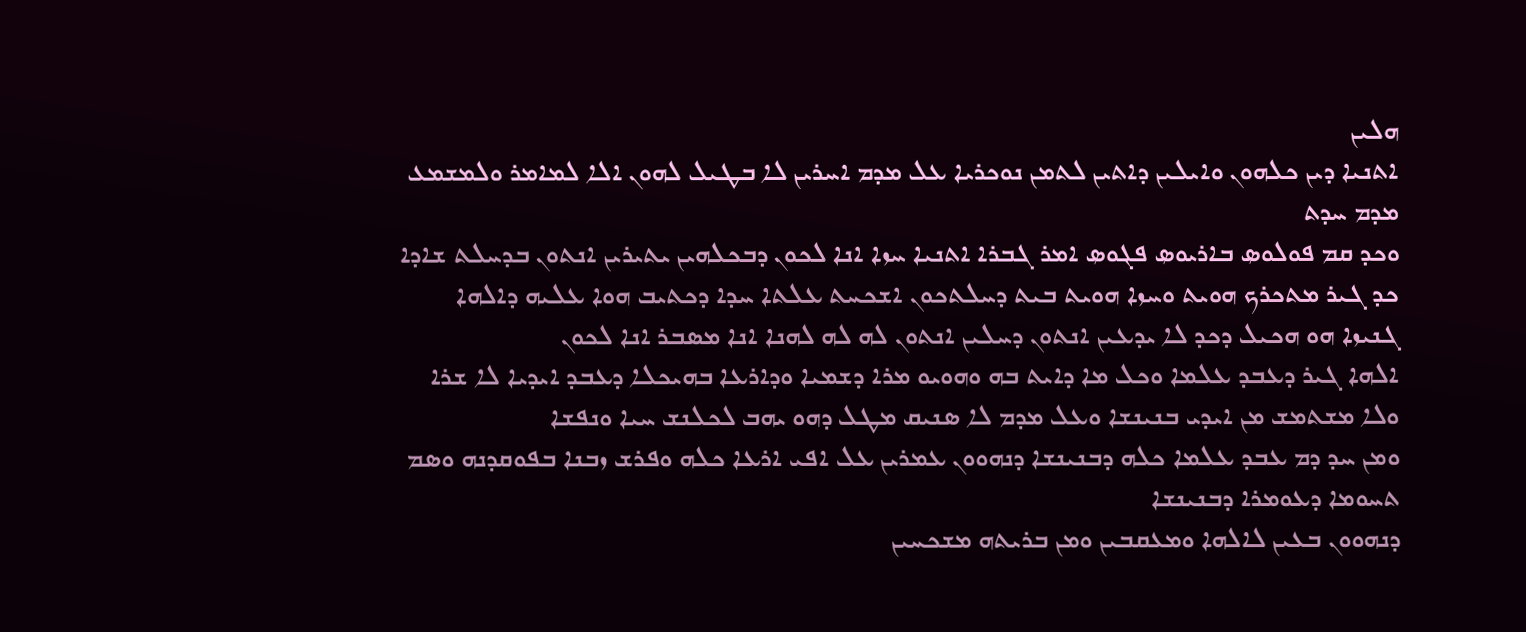ܗܠܝܢ
ܐܬܢܝܐ ܕܝܢ ܟܠܗܘܢ ܘܐܝܠܝܢ ܕܐܬܝܢ ܠܬܡܢ ܢܘܟܪܝܐ ܥܠ ܡܕܡ ܐܚܪܝܢ ܠܐ ܒܛܝܠ ܠܗܘܢ ܐܠܐ ܠܡܐܡܪ ܘܠܡܫܡܥ ܡܕܡ ܚܕܬ
ܘܟܕ ܩܡ ܦܘܠܘܤ ܒܐܪܝܘܤ ܦܓܘܤ ܐܡܪ ܓܒܪܐ ܐܬܢܝܐ ܚܙܐ ܐܢܐ ܠܟܘܢ ܕܒܟܠܗܝܢ ܝܬܝܪܝܢ ܐܢܬܘܢ ܒܕܚܠܬ ܫܐܕܐ
ܟܕ ܓܝܪ ܡܬܟܪܟ ܗܘܝܬ ܘܚܙܐ ܗܘܝܬ ܒܝܬ ܕܚܠܬܟܘܢ ܐܫܟܚܬ ܥܠܬܐ ܚܕܐ ܕܟܬܝܒ ܗܘܐ ܥܠܝܗ ܕܐܠܗܐ ܓܢܝܙܐ ܗܘ ܗܟܝܠ ܕܟܕ ܠܐ ܝܕܥܝܢ ܐܢܬܘܢ ܕܚܠܝܢ ܐܢܬܘܢ ܠܗ ܠܗ ܠܗܢܐ ܐܢܐ ܡܤܒܪ ܐܢܐ ܠܟܘܢ
ܐܠܗܐ ܓܝܪ ܕܥܒܕ ܥܠܡܐ ܘܟܠ ܡܐ ܕܐܝܬ ܒܗ ܘܗܘܝܘ ܡܪܐ ܕܫܡܝܐ ܘܕܐܪܥܐ ܒܗܝܟܠܐ ܕܥܒܕ ܐܝܕܝܐ ܠܐ ܫܪܐ
ܘܠܐ ܡܫܬܡܫ ܡܢ ܐܝܕܝ ܒܢܝܢܫܐ ܘܥܠ ܡܕܡ ܠܐ ܤܢܝܩ ܡܛܠ ܕܗܘ ܝܗܒ ܠܟܠܢܫ ܚܝܐ ܘܢܦܫܐ
ܘܡܢ ܚܕ ܕܡ ܥܒܕ ܥܠܡܐ ܟܠܗ ܕܒܢܝܢܫܐ ܕܢܗܘܘܢ ܥܡܪܝܢ ܥܠ ܐܦܝ ܐܪܥܐ ܟܠܗ ܘܦܪܫ ܙܒܢܐ ܒܦܘܩܕܢܗ ܘܤܡ ܬܚܘܡܐ ܕܥܘܡܪܐ ܕܒܢܝܢܫܐ
ܕܢܗܘܘܢ ܒܥܝܢ ܠܐܠܗܐ ܘܡܥܩܒܝܢ ܘܡܢ ܒܪܝܬܗ ܡܫܟܚܝܢ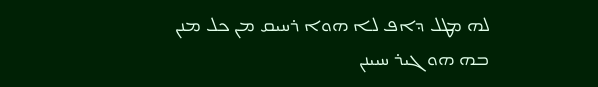ܠܗ ܡܛܠ ܕܐܦ ܠܐ ܗܘܐ ܪܚܝܩ ܡܢ ܟܠ ܡܢܢ
ܒܗ ܗܘ ܓܝܪ ܚܝܝܢܢ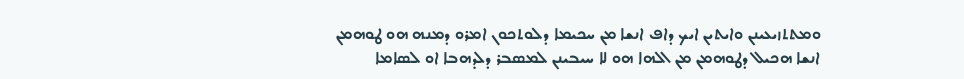ܘܡܬܬܙܝܥܝܢܢ ܘܐܝܬܝܢ ܐܝܟ ܕܐܦ ܐܢܫܐ ܡܢ ܚܟܝܡܐ ܕܠܘܬܟܘܢ ܐܡܪܘ ܕܡܢܗ ܗܘ ܛܘܗܡܢ
ܐܢܫܐ ܗܟܝܠ ܕܛܘܗܡܢ ܡܢ ܐܠܗܐ ܗܘ ܠܐ ܚܝܒܝܢܢ ܠܡܤܒܪ ܕܠܕܗܒܐ ܐܘ ܠܤܐܡܐ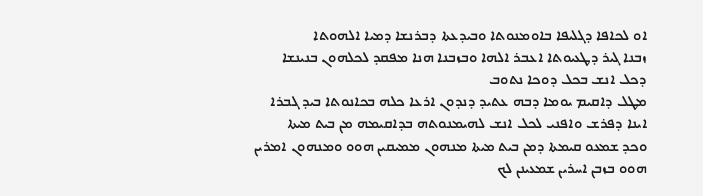ܐܘ ܠܟܐܦܐ ܕܓܠܝܦܐ ܒܐܘܡܢܘܬܐ ܘܒܝܕܥܬܐ ܕܒܪܢܫܐ ܕܡܝܐ ܐܠܗܘܬܐ
ܙܒܢܐ ܓܝܪ ܕܛܥܝܘܬܐ ܐܥܒܪ ܐܠܗܐ ܘܒܙܒܢܐ ܗܢܐ ܡܦܩܕ ܠܟܠܗܘܢ ܒܢܝܢܫܐ ܕܟܠ ܐܢܫ ܒܟܠ ܕܘܟܐ ܢܬܘܒ
ܡܛܠ ܕܐܩܝܡ ܝܘܡܐ ܕܒܗ ܥܬܝܕ ܕܢܕܘܢ ܐܪܥܐ ܟܠܗ ܒܟܐܢܘܬܐ ܒܝܕ ܓܒܪܐ ܐܝܢܐ ܕܦܪܫ ܘܐܦܢܝ ܠܟܠ ܐܢܫ ܠܗܝܡܢܘܬܗ ܒܕܐܩܝܡܗ ܡܢ ܒܝܬ ܡܝܬܐ
ܘܟܕ ܫܡܥܘ ܩܝܡܬܐ ܕܡܢ ܒܝܬ ܡܝܬܐ ܡܢܗܘܢ ܡܡܝܩܝܢ ܗܘܘ ܘܡܢܗܘܢ ܐܡܪܝܢ ܗܘܘ ܒܙܒܢ ܐܚܪܝܢ ܫܡܥܝܢܢ ܠܟ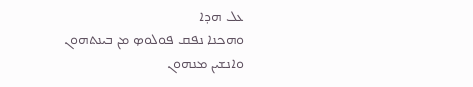ܥܠ ܗܕܐ
ܘܗܟܢܐ ܢܦܩ ܦܘܠܘܤ ܡܢ ܒܝܢܬܗܘܢ
ܘܐܢܫܝܢ ܡܢܗܘܢ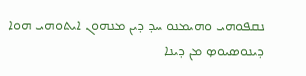ܢܩܦܘܗܝ ܘܗܝܡܢܘ ܚܕ ܕܝܢ ܡܢܗܘܢ ܐܝܬܘܗܝ ܗܘܐ ܕܝܢܘܤܝܘܤ ܡܢ ܕܝܢܐ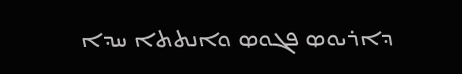ܕܐܪܝܘܤ ܦܓܘܤ ܘܐܢܬܬܐ ܚܕܐ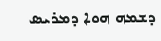ܕܫܡܗ ܗܘܐ ܕܡܪܝܤ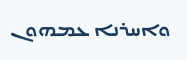ܘܐܚܪܢܐ ܥܡܗܘܢ